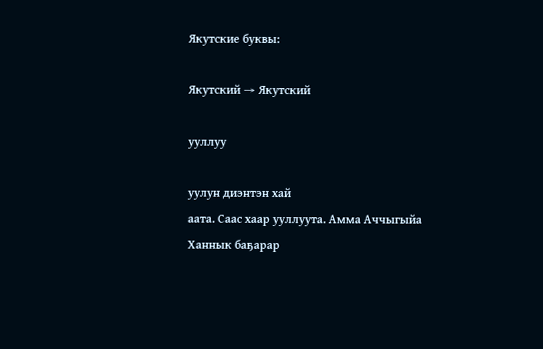Якутские буквы:

Якутский → Якутский

ууллуу

уулун диэнтэн хай
аата. Саас хаар ууллуута. Амма Аччыгыйа
Ханнык баҕарар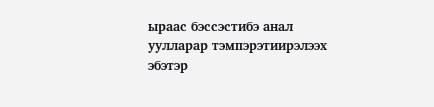ыраас бэссэстибэ анал уулларар тэмпэрэтиирэлээх эбэтэр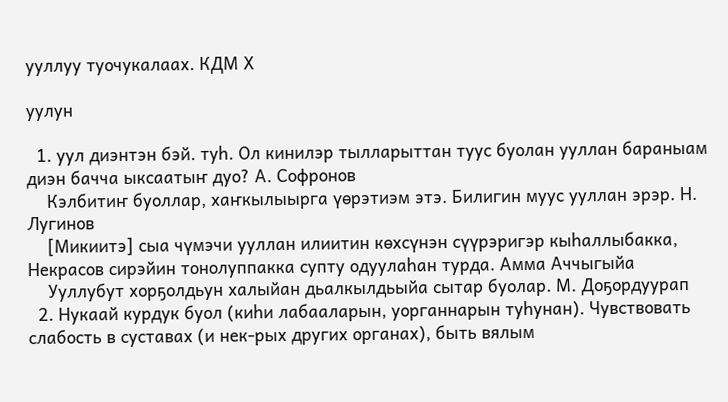ууллуу туочукалаах. КДМ Х

уулун

  1. уул диэнтэн бэй. туһ. Ол кинилэр тылларыттан туус буолан ууллан бараныам диэн бачча ыксаатыҥ дуо? А. Софронов
    Кэлбитиҥ буоллар, хаҥкылыырга үөрэтиэм этэ. Билигин муус ууллан эрэр. Н. Лугинов
    [Микиитэ] сыа чүмэчи ууллан илиитин көхсүнэн сүүрэригэр кыһаллыбакка, Некрасов сирэйин тонолуппакка супту одуулаһан турда. Амма Аччыгыйа
    Ууллубут хорҕолдьун халыйан дьалкылдьыйа сытар буолар. М. Доҕордуурап
  2. Нукаай курдук буол (киһи лабааларын, уорганнарын туһунан). Чувствовать слабость в суставах (и нек-рых других органах), быть вялым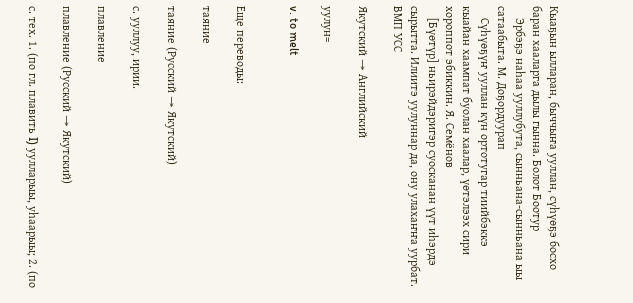Кыаҕын ылларан, быччыҥа ууллан, сүһүөҕэ босхо баран хааларга дылы гынна. Болот Боотур
    Эрбэҕэ наһаа ууллубута, сынньана-сынньана ыы сатаабыта. М. Доҕордуурап
    Сүһүөҕүҥ ууллан күн ортотугар тиийбэккэ кыайан хаампат буолан хаалар, үөтэлээх сири хороппот эбиккин. Я. Семёнов
    [Бүөтүр] ньирэйдэригэр суосканан үүт иһэрдэ сырытта. Илиитэ уулуннар да, ону улахаҥҥа уурбат. ВМП УСС

Якутский → Английский

уулун=

v. to melt


Еще переводы:

таяние

таяние (Русский → Якутский)

с. ууллуу, ирии.

плавление

плавление (Русский → Якутский)

с. тех. 1. (по гл. плавить I) уулларыы, уһаарыы; 2. (по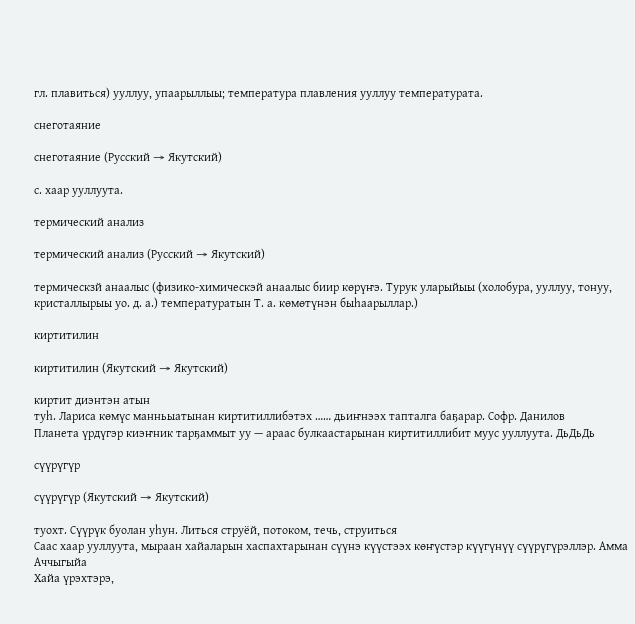гл. плавиться) ууллуу, упаарыллыы; температура плавления ууллуу температурата.

снеготаяние

снеготаяние (Русский → Якутский)

с. хаар ууллуута.

термический анализ

термический анализ (Русский → Якутский)

термическзй анаалыс (физико-химическэй анаалыс биир көрүҥэ. Турук уларыйыы (холобура, ууллуу, тонуу, кристаллырыы уо. д. а.) температуратын Т. а. көмөтүнэн быһаарыллар.)

киртитилин

киртитилин (Якутский → Якутский)

киртит диэнтэн атын
туһ. Лариса көмүс манньыатынан киртитиллибэтэх …… дьиҥнээх тапталга баҕарар. Софр. Данилов
Планета үрдүгэр киэҥник тарҕаммыт уу — араас булкаастарынан киртитиллибит муус ууллуута. ДьДьДь

сүүрүгүр

сүүрүгүр (Якутский → Якутский)

туохт. Сүүрүк буолан уһун. Литься струёй, потоком, течь, струиться
Саас хаар ууллуута, мыраан хайаларын хаспахтарынан сүүнэ күүстээх көҥүстэр күүгүнүү сүүрүгүрэллэр. Амма Аччыгыйа
Хайа үрэхтэрэ,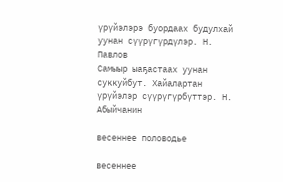үрүйэлэрэ буордаах будулхай уунан сүүрүгүрдүлэр. Н. Павлов
Самыыр ыаҕастаах уунан суккуйбут. Хайалартан үрүйэлэр сүүрүгүрбүттэр. Н. Абыйчанин

весеннее половодье

весеннее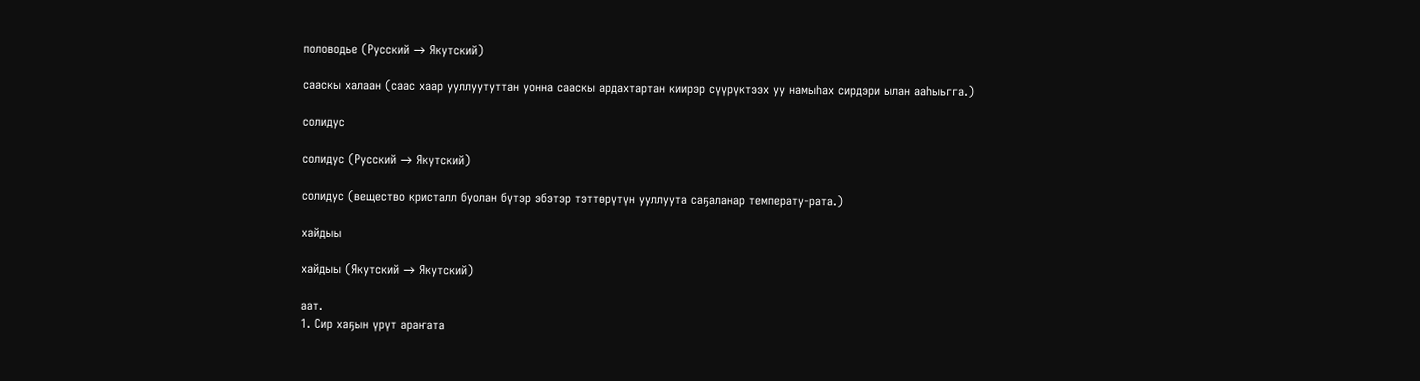половодье (Русский → Якутский)

сааскы халаан (саас хаар ууллуутуттан уонна сааскы ардахтартан киирэр сүүрүктээх уу намыһах сирдэри ылан ааһыьгга.)

солидус

солидус (Русский → Якутский)

солидус (вещество кристалл буолан бүтэр эбэтэр тэттөрүтүн ууллуута саҕаланар температу-рата.)

хайдыы

хайдыы (Якутский → Якутский)

аат.
1. Сир хаҕын үрүт араҥата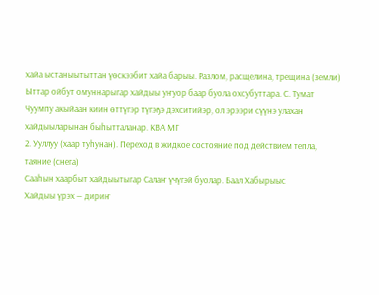хайа ыстаныытыттан үөскээбит хайа барыы. Разлом, расщелина, трещина (земли)
Ыттар ойбут омуннарыгар хайдыы уҥуор баар буола охсубуттара. С. Тумат
Чуумпу акыйаан киин өттүгэр түгэҕэ дэхситийэр, ол эрээри сүүнэ улахан хайдыыларынан быһытталанар. КВА МГ
2. Ууллуу (хаар туһунан). Переход в жидкое состояние под действием тепла, таяние (снега)
Сааһын хаарбыт хайдыытыгар Салаҥ үчүгэй буолар. Баал Хабырыыс
Хайдыы үрэх — дириҥ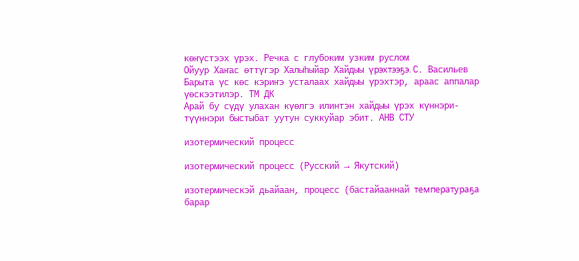көҥүстээх үрэх. Речка с глубоким узким руслом
Ойуур Хаҥас өттүгэр Халыһыйар Хайдыы үрэхтээҕэ. С. Васильев
Барыта үс көс кэриҥэ усталаах хайдыы үрэхтэр, араас аппалар үөскээтилэр. ТМ ДК
Арай бу сүдү улахан күөлгэ илинтэн хайдыы үрэх күннэри-түүннэри быстыбат уутун суккуйар эбит. АНВ СТУ

изотермический процесс

изотермический процесс (Русский → Якутский)

изотермическэй дьайаан, процесс (бастайааннай температураҕа барар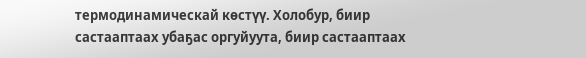термодинамическай көстүү. Холобур, биир састааптаах убаҕас оргуйуута, биир састааптаах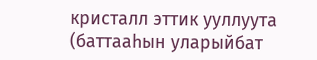кристалл эттик ууллуута (баттааһын уларыйбат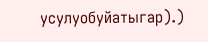усулуобуйатыгар).)